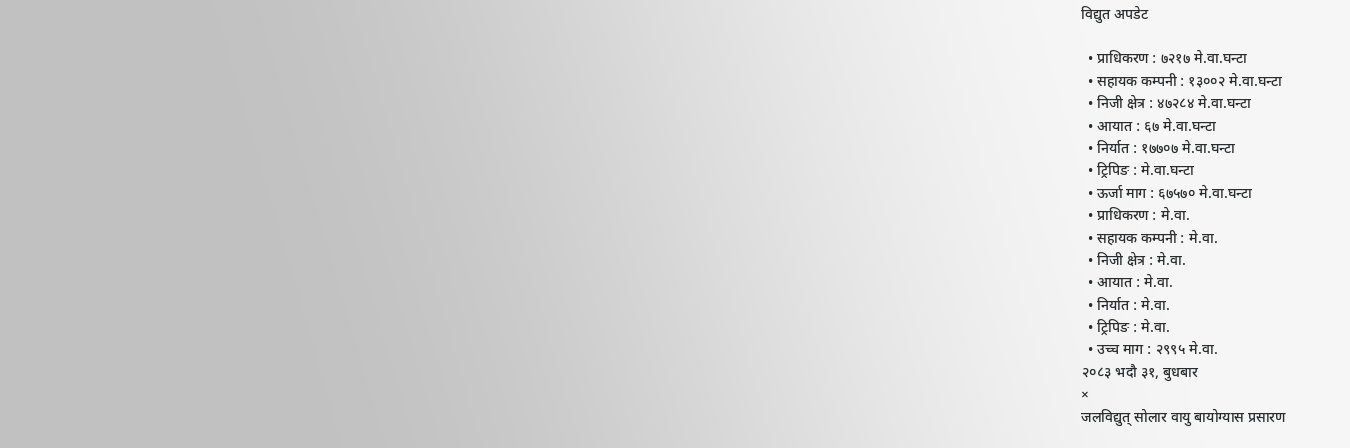विद्युत अपडेट

  • प्राधिकरण : ७२१७ मे.वा.घन्टा
  • सहायक कम्पनी : १३००२ मे.वा.घन्टा
  • निजी क्षेत्र : ४७२८४ मे.वा.घन्टा
  • आयात : ६७ मे.वा.घन्टा
  • निर्यात : १७७०७ मे.वा.घन्टा
  • ट्रिपिङ : मे.वा.घन्टा
  • ऊर्जा माग : ६७५७० मे.वा.घन्टा
  • प्राधिकरण : मे.वा.
  • सहायक कम्पनी : मे.वा.
  • निजी क्षेत्र : मे.वा.
  • आयात : मे.वा.
  • निर्यात : मे.वा.
  • ट्रिपिङ : मे.वा.
  • उच्च माग : २९९५ मे.वा.
२०८३ भदौ ३१, बुधबार
×
जलविद्युत् सोलार वायु बायोग्यास प्रसारण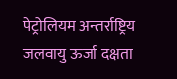पेट्रोलियम अन्तर्राष्ट्रिय जलवायु ऊर्जा दक्षता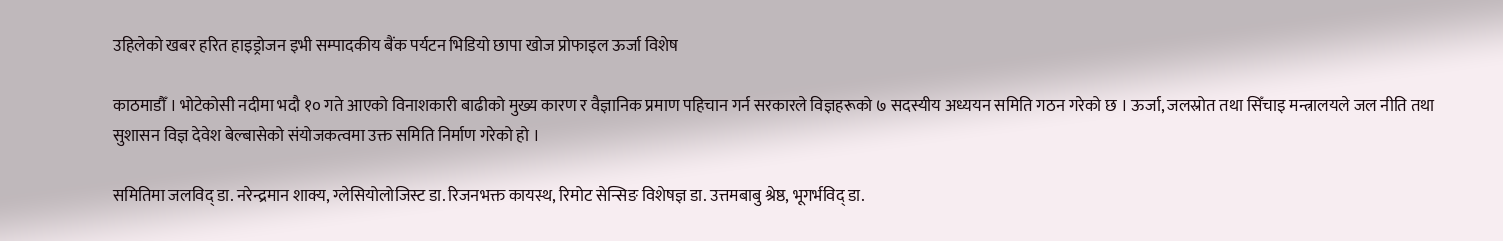उहिलेको खबर हरित हाइड्रोजन इभी सम्पादकीय बैंक पर्यटन भिडियो छापा खोज प्रोफाइल ऊर्जा विशेष

काठमाडौँ । भोटेकोसी नदीमा भदौ १० गते आएको विनाशकारी बाढीको मुख्य कारण र वैज्ञानिक प्रमाण पहिचान गर्न सरकारले विज्ञहरूको ७ सदस्यीय अध्ययन समिति गठन गरेको छ । ऊर्जा, जलस्रोत तथा सिँचाइ मन्त्रालयले जल नीति तथा सुशासन विज्ञ देवेश बेल्बासेको संयोजकत्वमा उक्त समिति निर्माण गरेको हो ।

समितिमा जलविद् डा. नरेन्द्रमान शाक्य, ग्लेसियोलोजिस्ट डा. रिजनभक्त कायस्थ, रिमोट सेन्सिङ विशेषज्ञ डा. उत्तमबाबु श्रेष्ठ, भूगर्भविद् डा.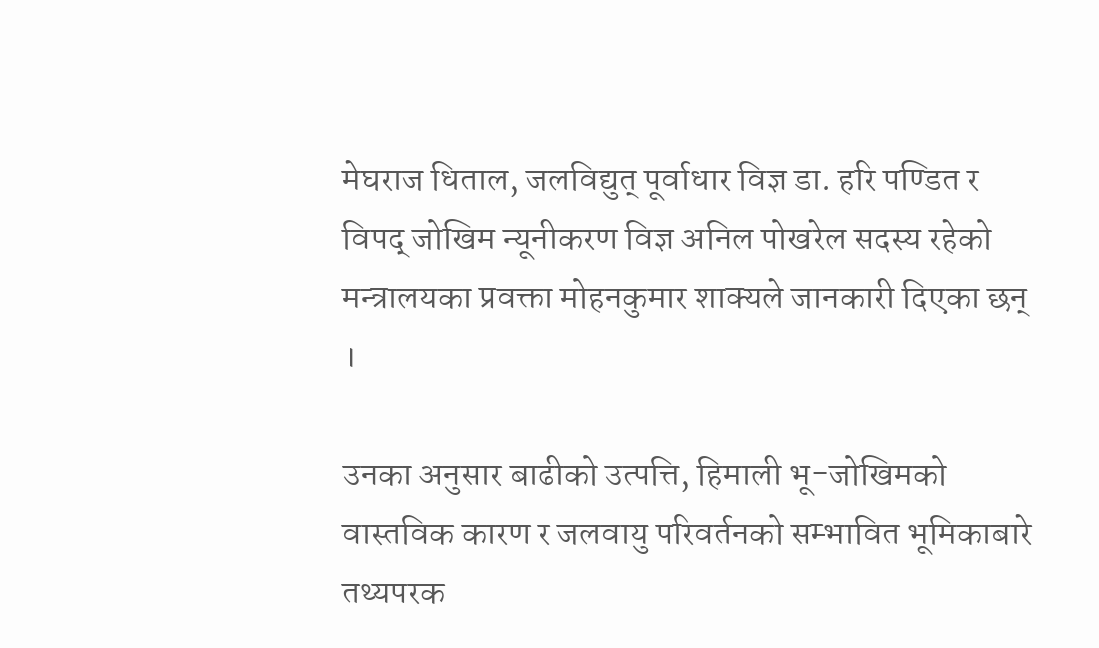मेघराज धिताल, जलविद्युत् पूर्वाधार विज्ञ डा. हरि पण्डित र विपद् जोखिम न्यूनीकरण विज्ञ अनिल पोखरेल सदस्य रहेको मन्त्रालयका प्रवक्ता मोहनकुमार शाक्यले जानकारी दिएका छन् ।

उनका अनुसार बाढीको उत्पत्ति, हिमाली भू-जोखिमको वास्तविक कारण र जलवायु परिवर्तनको सम्भावित भूमिकाबारे तथ्यपरक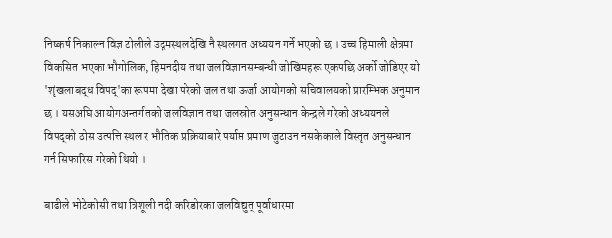निष्कर्ष निकाल्न विज्ञ टोलीले उद्गमस्थलदेखि नै स्थलगत अध्ययन गर्ने भएको छ । उच्च हिमाली क्षेत्रमा विकसित भएका भौगोलिक, हिमनदीय तथा जलविज्ञानसम्बन्धी जोखिमहरू एकपछि अर्को जोडिएर यो 'शृंखलाबद्ध विपद्'का रूपमा देखा परेको जल तथा ऊर्जा आयोगको सचिवालयको प्रारम्भिक अनुमान छ । यसअघि आयोगअन्तर्गतको जलविज्ञान तथा जलस्रोत अनुसन्धान केन्द्रले गरेको अध्ययनले विपद्को ठोस उत्पत्ति स्थल र भौतिक प्रक्रियाबारे पर्याप्त प्रमाण जुटाउन नसकेकाले विस्तृत अनुसन्धान गर्न सिफारिस गरेको थियो ।

बाढीले भोटेकोसी तथा त्रिशूली नदी करिडोरका जलविद्युत् पूर्वाधारमा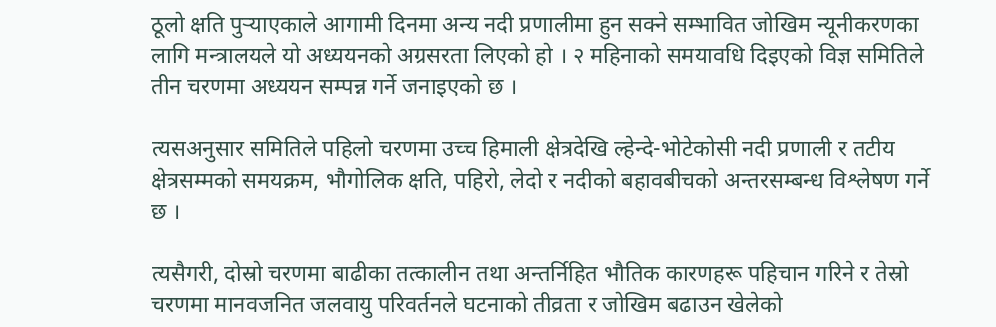ठूलो क्षति पुर्‍याएकाले आगामी दिनमा अन्य नदी प्रणालीमा हुन सक्ने सम्भावित जोखिम न्यूनीकरणका लागि मन्त्रालयले यो अध्ययनको अग्रसरता लिएको हो । २ महिनाको समयावधि दिइएको विज्ञ समितिले तीन चरणमा अध्ययन सम्पन्न गर्ने जनाइएको छ ।

त्यसअनुसार समितिले पहिलो चरणमा उच्च हिमाली क्षेत्रदेखि ल्हेन्दे-भोटेकोसी नदी प्रणाली र तटीय क्षेत्रसम्मको समयक्रम, भौगोलिक क्षति, पहिरो, लेदो र नदीको बहावबीचको अन्तरसम्बन्ध विश्लेषण गर्ने छ ।

त्यसैगरी, दोस्रो चरणमा बाढीका तत्कालीन तथा अन्तर्निहित भौतिक कारणहरू पहिचान गरिने र तेस्रो चरणमा मानवजनित जलवायु परिवर्तनले घटनाको तीव्रता र जोखिम बढाउन खेलेको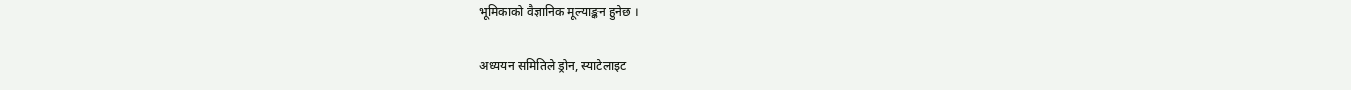भूमिकाको वैज्ञानिक मूल्याङ्कन हुनेछ ।

अध्ययन समितिले ड्रोन, स्याटेलाइट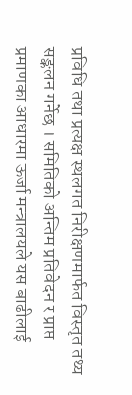प्रविधि तथा प्रत्यक्ष स्थलगत निरीक्षणमार्फत विस्तृत तथ्य सङ्कलन गर्नेछ । समितिको अन्तिम प्रतिवेदन र प्राप्त प्रमाणका आधारमा ऊर्जा मन्त्रालयले यस बाढीलाई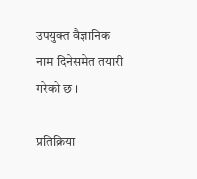उपयुक्त वैज्ञानिक नाम दिनेसमेत तयारी गरेको छ ।

प्रतिक्रिया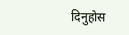दिनुहोस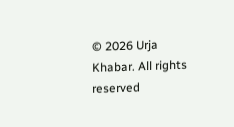© 2026 Urja Khabar. All rights reserved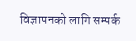विज्ञापनको लागि सम्पर्क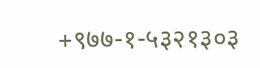+९७७-१-५३२१३०३